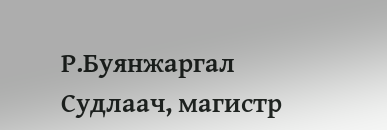Р.Буянжаргал
Судлаач, магистр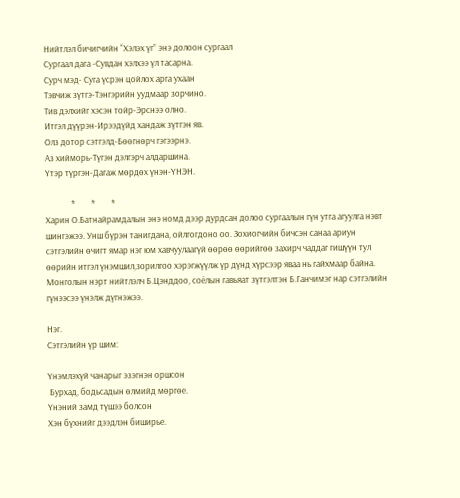Нийтлэл бичигчийн “Хэлэх үг” энэ долоон сургаал
Сургаал дага -Сувдан хэлхээ үл тасарна.
Сурч мэд- Суга үсрэн цойлох арга ухаан
Тэвчиж зүтгэ-Тэнгэрийн уудмаар зорчино.
Тив дэлхийг хэсэн тойр-Эрснээ олно.
Итгэл дүүрэн-Ирээдүйд хандаж зүтгэн яв.
Олз дотор сэтгэлд-Бөөгнөрч гэгээрнэ.
Аз хийморь-Түгэн дэлгэрч алдаршина.
Үтэр түргэн-Дагаж мөрдөх үнэн-ҮНЭН.

             *        *        *
Харин О.Батнайрамдалын энэ номд дээр дурдсан долоо сургаалын гүн утга агуулга нэвт шингэжээ. Унш бүрэн танигдана, ойлгогдоно оо. Зохиогчийн бичсэн санаа ариун сэтгэлийн өчигт ямар нэг юм хавчуулаагүй өөрөө өөрийгөө захирч чаддаг гишүүн тул өөрийн итгэл үнэмшил,зорилгоо хэрэгжүүлж үр дүнд хүрсээр яваа нь гайхмаар байна. Монголын нэрт нийтлэлч Б.Цэнддоо, соёлын гавьяат зүтгэлтэн Б.Ганчимэг нар сэтгэлийн гүнээсээ үнэлж дүгнэжээ.

Нэг.
Сэтгэлийн үр шим:

Үнэмлэхүй чанарыг эзэгнэн оршсон
 Бурхад, бодьсадын өлмийд мөргөе.
Үнэний замд түшээ болсон
Хэн бүхнийг дээдлэн биширье.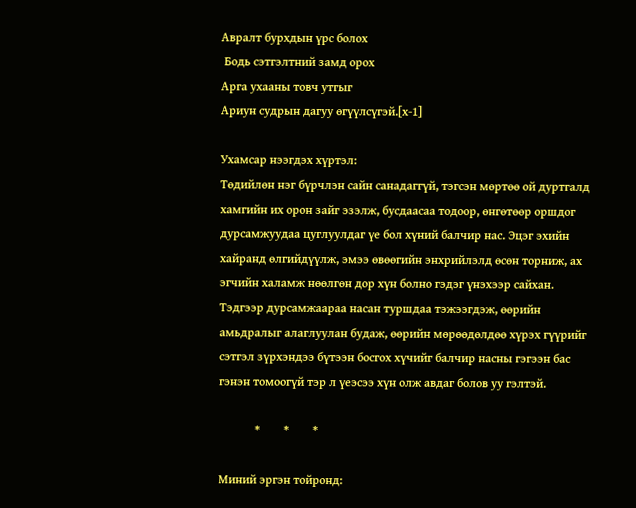Авралт бурхдын үрс болох
 Бодь сэтгэлтний замд орох
Арга ухааны товч утгыг
Ариун судрын дагуу өгүүлсүгэй.[х-1]

Ухамсар нээгдэх хүртэл:
Төдийлөн нэг бүрчлэн сайн санадаггүй, тэгсэн мөртөө ой дуртгалд хамгийн их орон зайг эзэлж, бусдаасаа тодоор, өнгөтөөр оршдог дурсамжуудаа цуглуулдаг үе бол хүний балчир нас. Эцэг эхийн хайранд өлгийдүүлж, эмээ өвөөгийн энхрийлэлд өсөн торниж, ах эгчийн халамж нөөлгөн дор хүн болно гэдэг үнэхээр сайхан. Тэдгээр дурсамжаараа насан туршдаа тэжээгдэж, өөрийн амьдралыг алаглуулан будаж, өөрийн мөрөөдөлдөө хүрэх гүүрийг сэтгэл зүрхэндээ бүтээн босгох хүчийг балчир насны гэгээн бас гэнэн томоогүй тэр л үеэсээ хүн олж авдаг болов уу гэлтэй.

            *        *        *

Миний эргэн тойронд: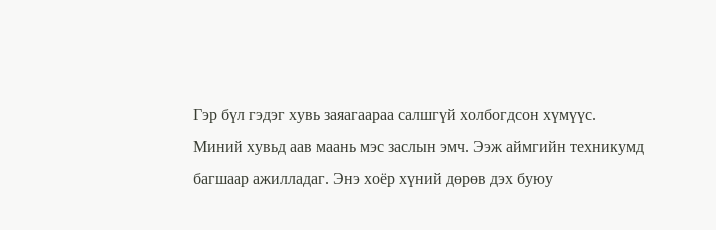Гэр бүл гэдэг хувь заяагаараа салшгүй холбогдсон хүмүүс.
Миний хувьд аав маань мэс заслын эмч. Ээж аймгийн техникумд багшаар ажилладаг. Энэ хоёр хүний дөрөв дэх буюу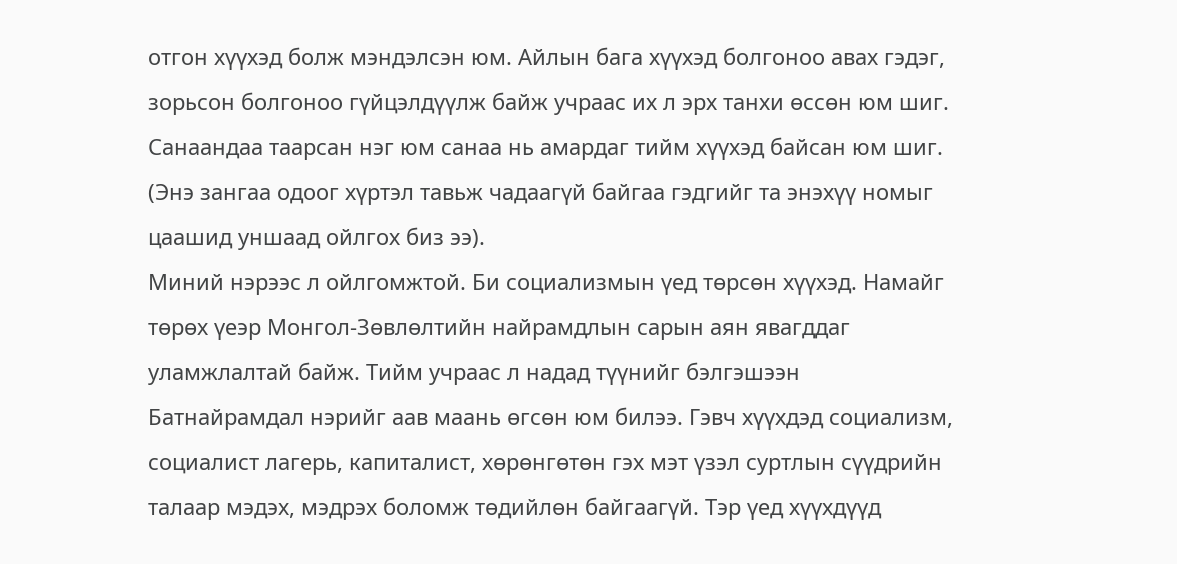отгон хүүхэд болж мэндэлсэн юм. Айлын бага хүүхэд болгоноо авах гэдэг, зорьсон болгоноо гүйцэлдүүлж байж учраас их л эрх танхи өссөн юм шиг. Санаандаа таарсан нэг юм санаа нь амардаг тийм хүүхэд байсан юм шиг. (Энэ зангаа одоог хүртэл тавьж чадаагүй байгаа гэдгийг та энэхүү номыг цаашид уншаад ойлгох биз ээ).
Миний нэрээс л ойлгомжтой. Би социализмын үед төрсөн хүүхэд. Намайг төрөх үеэр Монгол-Зөвлөлтийн найрамдлын сарын аян явагддаг уламжлалтай байж. Тийм учраас л надад түүнийг бэлгэшээн Батнайрамдал нэрийг аав маань өгсөн юм билээ. Гэвч хүүхдэд социализм, социалист лагерь, капиталист, хөрөнгөтөн гэх мэт үзэл суртлын сүүдрийн талаар мэдэх, мэдрэх боломж төдийлөн байгаагүй. Тэр үед хүүхдүүд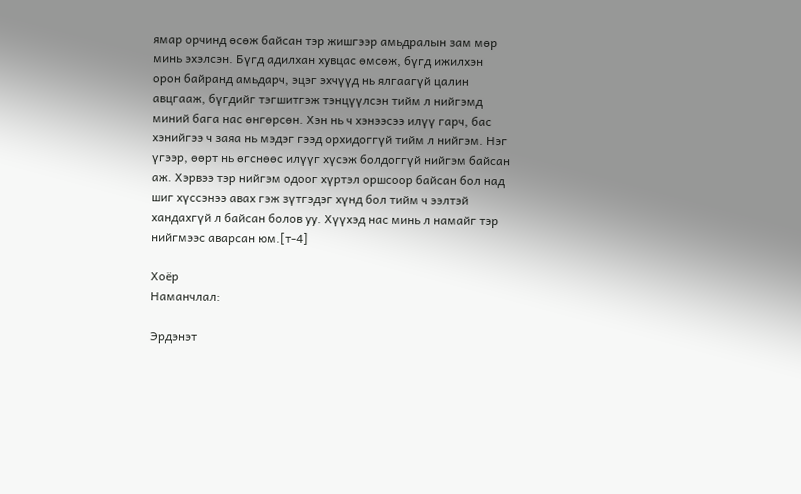ямар орчинд өсөж байсан тэр жишгээр амьдралын зам мөр минь эхэлсэн. Бүгд адилхан хувцас өмсөж, бүгд ижилхэн орон байранд амьдарч, эцэг эхчүүд нь ялгаагүй цалин авцгааж, бүгдийг тэгшитгэж тэнцүүлсэн тийм л нийгэмд миний бага нас өнгөрсөн. Хэн нь ч хэнээсээ илүү гарч, бас хэнийгээ ч заяа нь мэдэг гээд орхидоггүй тийм л нийгэм. Нэг үгээр, өөрт нь өгснөөс илүүг хүсэж болдоггүй нийгэм байсан аж. Хэрвээ тэр нийгэм одоог хүртэл оршсоор байсан бол над шиг хүссэнээ авах гэж зүтгэдэг хүнд бол тийм ч ээлтэй хандахгүй л байсан болов уу. Хүүхэд нас минь л намайг тэр нийгмээс аварсан юм.[т-4]

Хоёр
Наманчлал:

Эрдэнэт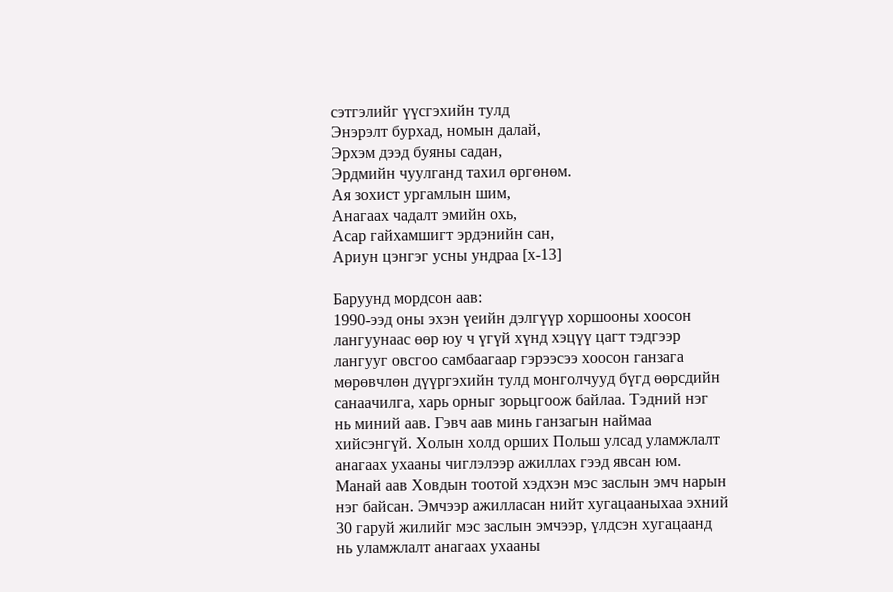сэтгэлийг үүсгэхийн тулд
Энэрэлт бурхад, номын далай,
Эрхэм дээд буяны садан,
Эрдмийн чуулганд тахил өргөнөм.
Ая зохист ургамлын шим,
Анагаах чадалт эмийн охь,
Асар гайхамшигт эрдэнийн сан,
Ариун цэнгэг усны ундраа [х-13]

Баруунд мордсон аав:
1990-ээд оны эхэн үеийн дэлгүүр хоршооны хоосон лангуунаас өөр юу ч үгүй хүнд хэцүү цагт тэдгээр лангууг овсгоо самбаагаар гэрээсээ хоосон ганзага мөрөвчлөн дүүргэхийн тулд монголчууд бүгд өөрсдийн санаачилга, харь орныг зорьцгоож байлаа. Тэдний нэг нь миний аав. Гэвч аав минь ганзагын наймаа хийсэнгүй. Холын холд орших Польш улсад уламжлалт анагаах ухааны чиглэлээр ажиллах гээд явсан юм. Манай аав Ховдын тоотой хэдхэн мэс заслын эмч нарын нэг байсан. Эмчээр ажилласан нийт хугацааныхаа эхний 30 гаруй жилийг мэс заслын эмчээр, үлдсэн хугацаанд нь уламжлалт анагаах ухааны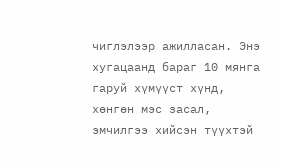чиглэлээр ажилласан. Энэ хугацаанд бараг 10 мянга гаруй хүмүүст хүнд, хөнгөн мэс засал, эмчилгээ хийсэн түүхтэй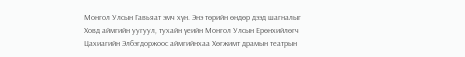Монгол Улсын Гавьяат эмч хүн. Энэ төрийн өндөр дээд шагналыг Ховд аймгийн уугуул, тухайн үеийн Монгол Улсын Ерөнхийлөгч Цахиагийн Элбэгдоржоос аймгийнхаа Хөгжимт драмын театрын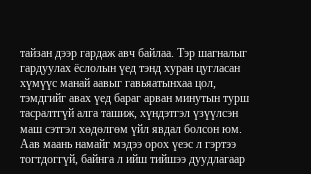тайзан дээр гардаж авч байлаа. Тэр шагналыг гардуулах ёслолын үед тэнд хуран цугласан хүмүүс манай аавыг гавьяатынхаа цол, тэмдгийг авах үед бараг арван минутын турш тасралтгүй алга ташиж, хүндэтгэл үзүүлсэн маш сэтгэл хөдөлгөм үйл явдал болсон юм.
Аав маань намайг мэдээ орох үеэс л гэртээ тогтдоггүй, байнга л ийш тийшээ дуудлагаар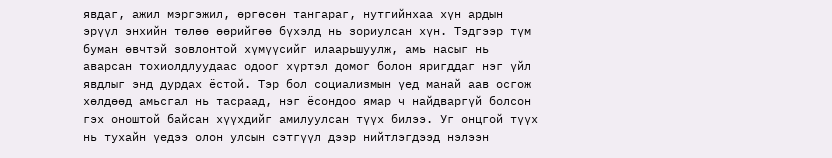явдаг, ажил мэргэжил, өргөсөн тангараг, нутгийнхаа хүн ардын эрүүл энхийн төлөө өөрийгөө бүхэлд нь зориулсан хүн. Тэдгээр түм буман өвчтэй зовлонтой хүмүүсийг илаарьшуулж, амь насыг нь аварсан тохиолдлуудаас одоог хүртэл домог болон яригддаг нэг үйл явдлыг энд дурдах ёстой. Тэр бол социализмын үед манай аав осгож хөлдөөд амьсгал нь тасраад, нэг ёсондоо ямар ч найдваргүй болсон гэх оноштой байсан хүүхдийг амилуулсан түүх билээ. Уг онцгой түүх нь тухайн үедээ олон улсын сэтгүүл дээр нийтлэгдээд нэлээн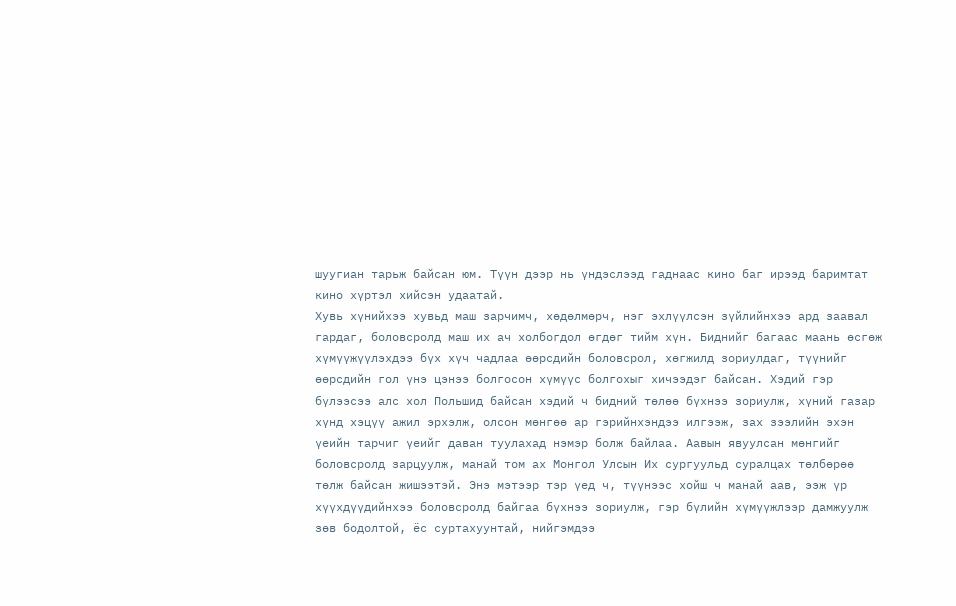шуугиан тарьж байсан юм. Түүн дээр нь үндэслээд гаднаас кино баг ирээд баримтат кино хүртэл хийсэн удаатай.
Хувь хүнийхээ хувьд маш зарчимч, хөдөлмөрч, нэг эхлүүлсэн зүйлийнхээ ард заавал гардаг, боловсролд маш их ач холбогдол өгдөг тийм хүн. Биднийг багаас маань өсгөж хүмүүжүүлэхдээ бүх хүч чадлаа өөрсдийн боловсрол, хөгжилд зориулдаг, түүнийг өөрсдийн гол үнэ цэнээ болгосон хүмүүс болгохыг хичээдэг байсан. Хэдий гэр бүлээсээ алс хол Польшид байсан хэдий ч бидний төлөө бүхнээ зориулж, хүний газар хүнд хэцүү ажил эрхэлж, олсон мөнгөө ар гэрийнхэндээ илгээж, зах зээлийн эхэн үеийн тарчиг үеийг даван туулахад нэмэр болж байлаа. Аавын явуулсан мөнгийг боловсролд зарцуулж, манай том ах Монгол Улсын Их сургуульд суралцах төлбөрөө төлж байсан жишээтэй. Энэ мэтээр тэр үед ч, түүнээс хойш ч манай аав, ээж үр хүүхдүүдийнхээ боловсролд байгаа бүхнээ зориулж, гэр бүлийн хүмүүжлээр дамжуулж зөв бодолтой, ёс суртахуунтай, нийгэмдээ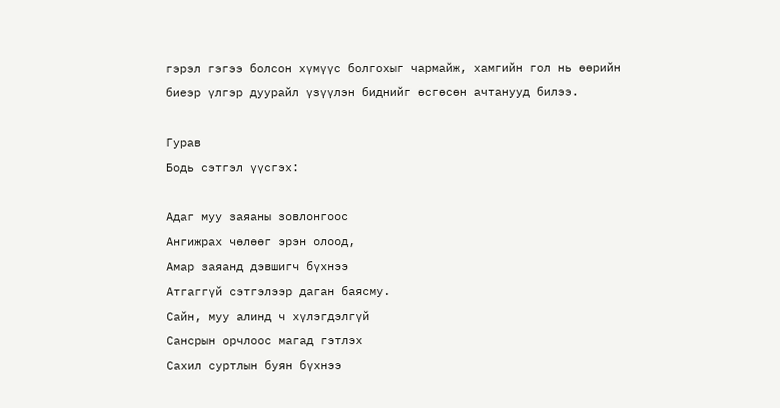гэрэл гэгээ болсон хүмүүс болгохыг чармайж, хамгийн гол нь өөрийн биеэр үлгэр дуурайл үзүүлэн биднийг өсгөсөн ачтанууд билээ.

Гурав
Бодь сэтгэл үүсгэх:

Адаг муу заяаны зовлонгоос
Ангижрах чөлөөг эрэн олоод,
Амар заяанд дэвшигч бүхнээ
Атгаггүй сэтгэлээр даган баясму.
Сайн, муу алинд ч хүлэгдэлгүй
Сансрын орчлоос магад гэтлэх
Сахил суртлын буян бүхнээ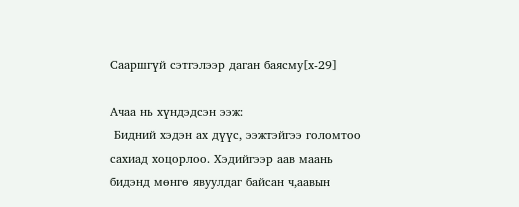Сааршгүй сэтгэлээр даган баясму[х-29]

Ачаа нь хүндэдсэн ээж:
 Бидний хэдэн ах дүүс, ээжтэйгээ голомтоо сахиад хоцорлоо. Хэдийгээр аав маань бидэнд мөнгө явуулдаг байсан ч,аавын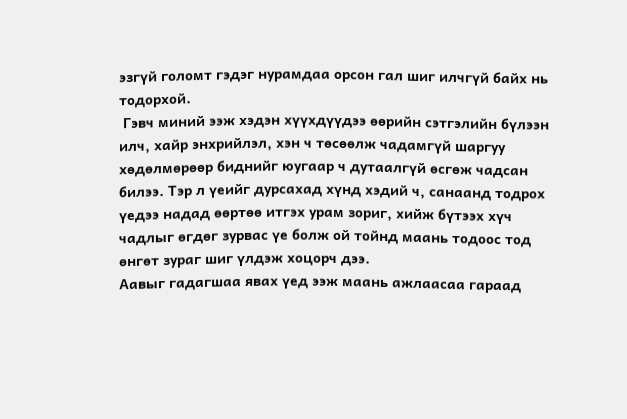эзгүй голомт гэдэг нурамдаа орсон гал шиг илчгүй байх нь тодорхой.
 Гэвч миний ээж хэдэн хүүхдүүдээ өөрийн сэтгэлийн бүлээн илч, хайр энхрийлэл, хэн ч төсөөлж чадамгүй шаргуу хөдөлмөрөөр биднийг юугаар ч дутаалгүй өсгөж чадсан билээ. Тэр л үеийг дурсахад хүнд хэдий ч, санаанд тодрох үедээ надад өөртөө итгэх урам зориг, хийж бүтээх хүч чадлыг өгдөг зурвас үе болж ой тойнд маань тодоос тод өнгөт зураг шиг үлдэж хоцорч дээ.
Аавыг гадагшаа явах үед ээж маань ажлаасаа гараад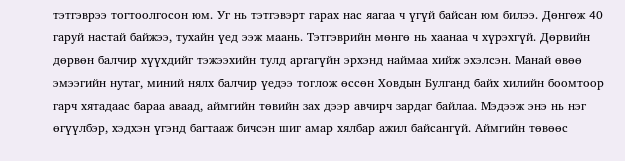тэтгэврээ тогтоолгосон юм. Уг нь тэтгэвэрт гарах нас яагаа ч үгүй байсан юм билээ. Дөнгөж 40 гаруй настай байжээ, тухайн үед ээж маань. Тэтгэврийн мөнгө нь хаанаа ч хүрэхгүй. Дөрвийн дөрвөн балчир хүүхдийг тэжээхийн тулд аргагүйн эрхэнд наймаа хийж эхэлсэн. Манай өвөө эмээгийн нутаг, миний нялх балчир үедээ тоглож өссөн Ховдын Булганд байх хилийн боомтоор гарч хятадаас бараа аваад, аймгийн төвийн зах дээр авчирч зардаг байлаа. Мэдээж энэ нь нэг өгүүлбэр, хэдхэн үгэнд багтааж бичсэн шиг амар хялбар ажил байсангүй. Аймгийн төвөөс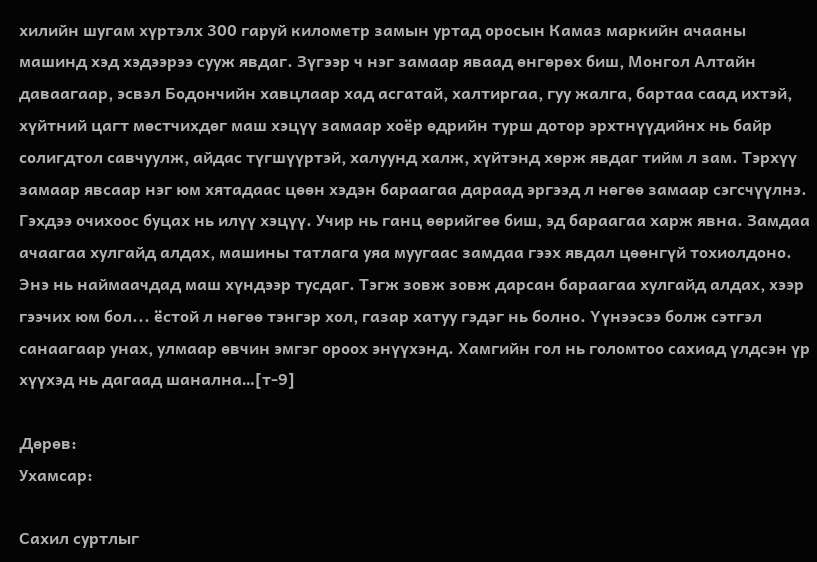хилийн шугам хүртэлх 300 гаруй километр замын уртад оросын Камаз маркийн ачааны машинд хэд хэдээрээ сууж явдаг. Зүгээр ч нэг замаар яваад өнгөрөх биш, Монгол Алтайн даваагаар, эсвэл Бодончийн хавцлаар хад асгатай, халтиргаа, гуу жалга, бартаа саад ихтэй, хүйтний цагт мөстчихдөг маш хэцүү замаар хоёр өдрийн турш дотор эрхтнүүдийнх нь байр солигдтол савчуулж, айдас түгшүүртэй, халуунд халж, хүйтэнд хөрж явдаг тийм л зам. Тэрхүү замаар явсаар нэг юм хятадаас цөөн хэдэн бараагаа дараад эргээд л нөгөө замаар сэгсчүүлнэ. Гэхдээ очихоос буцах нь илүү хэцүү. Учир нь ганц өөрийгөө биш, эд бараагаа харж явна. Замдаа ачаагаа хулгайд алдах, машины татлага уяа муугаас замдаа гээх явдал цөөнгүй тохиолдоно. Энэ нь наймаачдад маш хүндээр тусдаг. Тэгж зовж зовж дарсан бараагаа хулгайд алдах, хээр гээчих юм бол... ёстой л нөгөө тэнгэр хол, газар хатуу гэдэг нь болно. Үүнээсээ болж сэтгэл санаагаар унах, улмаар өвчин эмгэг ороох энүүхэнд. Хамгийн гол нь голомтоо сахиад үлдсэн үр хүүхэд нь дагаад шанална…[т-9]

Дөрөв:
Ухамсар:

Сахил суртлыг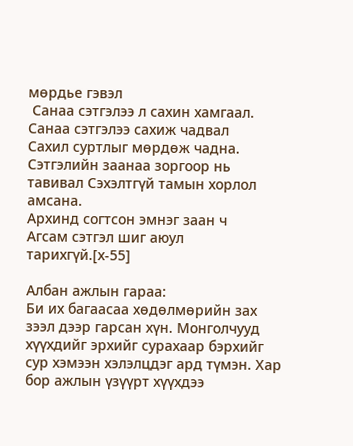мөрдье гэвэл
 Санаа сэтгэлээ л сахин хамгаал.
Санаа сэтгэлээ сахиж чадвал
Сахил суртлыг мөрдөж чадна.
Сэтгэлийн заанаа зоргоор нь тавивал Сэхэлтгүй тамын хорлол амсана.
Архинд согтсон эмнэг заан ч
Агсам сэтгэл шиг аюул тарихгүй.[х-55]

Албан ажлын гараа:
Би их багаасаа хөдөлмөрийн зах зээл дээр гарсан хүн. Монголчууд хүүхдийг эрхийг сурахаар бэрхийг сур хэмээн хэлэлцдэг ард түмэн. Хар бор ажлын үзүүрт хүүхдээ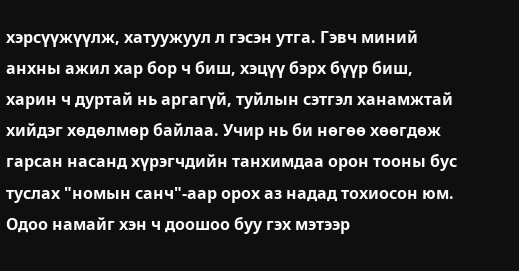хэрсүүжүүлж, хатуужуул л гэсэн утга. Гэвч миний анхны ажил хар бор ч биш, хэцүү бэрх бүүр биш, харин ч дуртай нь аргагүй, туйлын сэтгэл ханамжтай хийдэг хөдөлмөр байлаа. Учир нь би нөгөө хөөгдөж гарсан насанд хүрэгчдийн танхимдаа орон тооны бус туслах "номын санч"-аар орох аз надад тохиосон юм. Одоо намайг хэн ч доошоо буу гэх мэтээр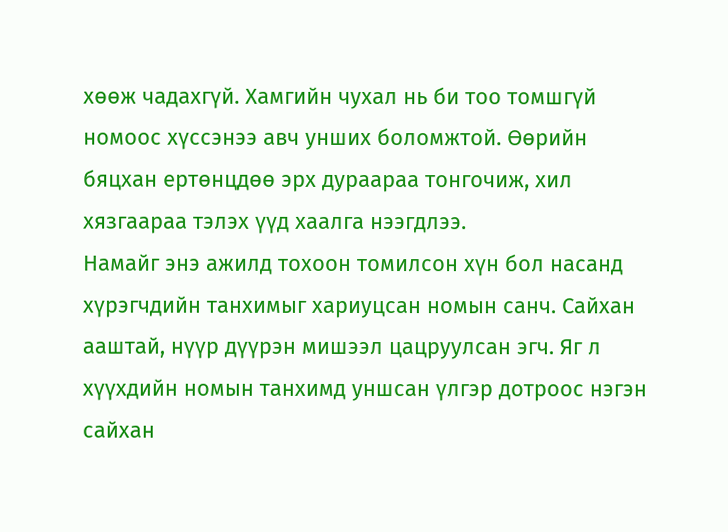хөөж чадахгүй. Хамгийн чухал нь би тоо томшгүй номоос хүссэнээ авч унших боломжтой. Өөрийн бяцхан ертөнцдөө эрх дураараа тонгочиж, хил хязгаараа тэлэх үүд хаалга нээгдлээ.
Намайг энэ ажилд тохоон томилсон хүн бол насанд хүрэгчдийн танхимыг хариуцсан номын санч. Сайхан ааштай, нүүр дүүрэн мишээл цацруулсан эгч. Яг л хүүхдийн номын танхимд уншсан үлгэр дотроос нэгэн сайхан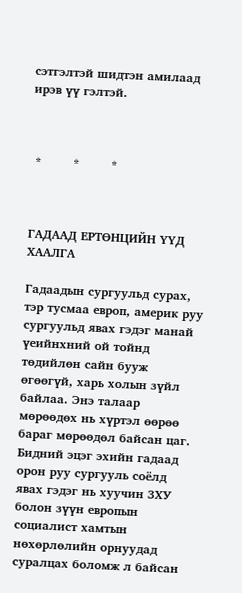сэтгэлтэй шидтэн амилаад ирэв үү гэлтэй.



 *        *        *



ГАДААД ЕРТӨНЦИЙН ҮҮД ХААЛГА

Гадаадын сургуульд сурах, тэр тусмаа европ, америк руу сургуульд явах гэдэг манай үеийнхний ой тойнд төдийлөн сайн бууж өгөөгүй, харь холын зүйл байлаа. Энэ талаар мөрөөдөх нь хүртэл өөрөө бараг мөрөөдөл байсан цаг. Бидний эцэг эхийн гадаад орон руу сургууль соёлд явах гэдэг нь хуучин ЗХУ болон зүүн европын социалист хамтын нөхөрлөлийн орнуудад суралцах боломж л байсан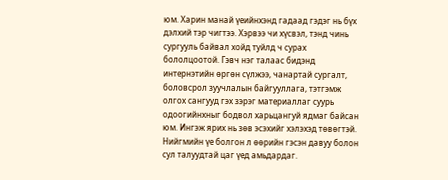юм. Харин манай үеийнхэнд гадаад гэдэг нь бүх дэлхий тэр чигтээ. Хэрвээ чи хүсвэл, тэнд чинь сургууль байвал хойд туйлд ч сурах бололцоотой. Гэвч нэг талаас бидэнд интернэтийн өргөн сүлжээ, чанартай сургалт, боловсрол зуучлалын байгууллага, тэтгэмж олгох сангууд гэх зэрэг материаллаг суурь одоогийнхныг бодвол харьцангуй ядмаг байсан юм. Ингэж ярих нь зөв эсэхийг хэлэхэд төвөгтэй. Нийгмийн үе болгон л өөрийн гэсэн давуу болон сул талуудтай цаг үед амьдардаг.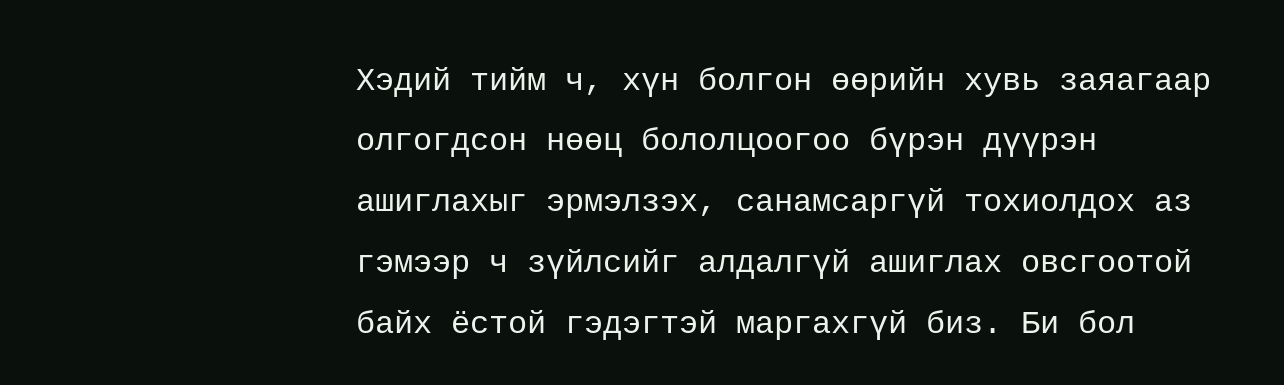Хэдий тийм ч, хүн болгон өөрийн хувь заяагаар олгогдсон нөөц бололцоогоо бүрэн дүүрэн ашиглахыг эрмэлзэх, санамсаргүй тохиолдох аз гэмээр ч зүйлсийг алдалгүй ашиглах овсгоотой байх ёстой гэдэгтэй маргахгүй биз. Би бол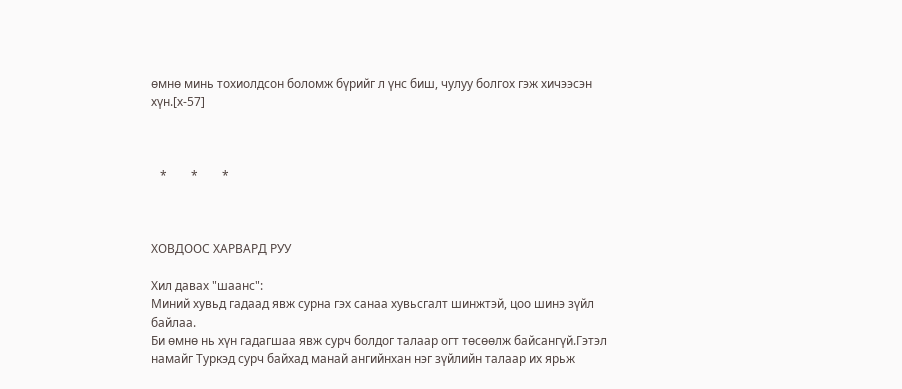өмнө минь тохиолдсон боломж бүрийг л үнс биш, чулуу болгох гэж хичээсэн хүн.[х-57]



   *        *        *



ХОВДООС ХАРВАРД РУУ

Хил давах "шаанс":
Миний хувьд гадаад явж сурна гэх санаа хувьсгалт шинжтэй, цоо шинэ зүйл байлаа.
Би өмнө нь хүн гадагшаа явж сурч болдог талаар огт төсөөлж байсангүй.Гэтэл  намайг Туркэд сурч байхад манай ангийнхан нэг зүйлийн талаар их ярьж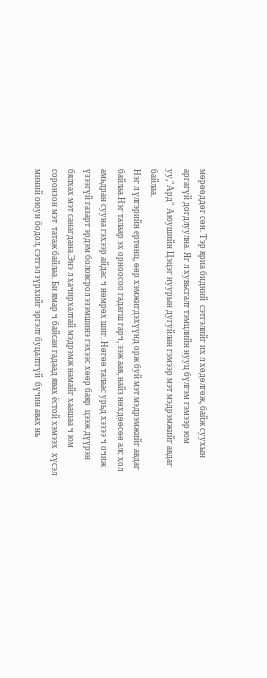мөрөөддөг сөн. Тэр яриа бидний  сэтгэлийг их л хөдөлгөж, байж суухын аргагүй догдлуулна. Яг л хувьсгалт тэмцлийн нууц бүлгэм гэмээр юм уу,"Ард" Аюушийн Цэцэг нуурын дугуйлан гэмээр мэт мэдрэмжийг авдаг байлаа.
Нэг л үлгэрийн ертөнц, өөр хэмжигдэхүүнд орж буй мэт мэдрэмжийг авдаг байлаа.Нэг талаар эх орноосоо гадагш гарч, ээж аав, найз нөхдөөсөө алс хол амьдран сууна гэхээр айдас ч нөмрөх шиг. Нөгөө талаас урьд хэзээ ч очиж үзээгүй газарт эрдэм боловсрол эзэмшинэ гэхээс хөөр баяр  цээж дүүрэн бялхах мэт санагдана.Энэ л хачирхалтай мэдрэмж намайг хаашаа ч юм соронзон мэт  татаж байлаа. Би ямар ч байсан гадаад явах ёстой хэмээх  хүсэл миний оюун бодол, сэтгэл зүрхийг эргэлт буцалтгүй  бүчин авах нь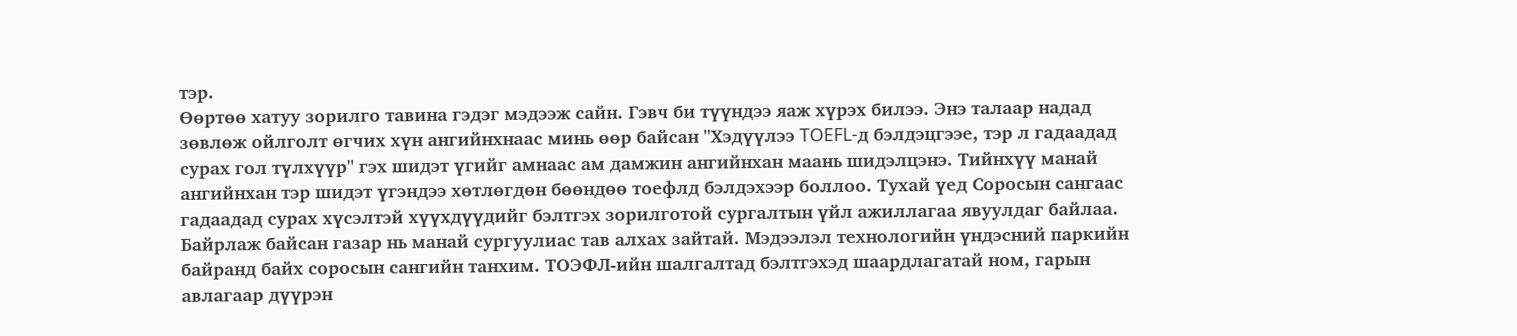тэр.
Өөртөө хатуу зорилго тавина гэдэг мэдээж сайн. Гэвч би түүндээ яаж хүрэх билээ. Энэ талаар надад зөвлөж ойлголт өгчих хүн ангийнхнаас минь өөр байсан "Хэдүүлээ TOEFL-д бэлдэцгээе, тэр л гадаадад сурах гол түлхүүр" гэх шидэт үгийг амнаас ам дамжин ангийнхан маань шидэлцэнэ. Тийнхүү манай ангийнхан тэр шидэт үгэндээ хөтлөгдөн бөөндөө тоефлд бэлдэхээр боллоо. Тухай үед Соросын сангаас гадаадад сурах хүсэлтэй хүүхдүүдийг бэлтгэх зорилготой сургалтын үйл ажиллагаа явуулдаг байлаа. Байрлаж байсан газар нь манай сургуулиас тав алхах зайтай. Мэдээлэл технологийн үндэсний паркийн байранд байх соросын сангийн танхим. ТОЭФЛ-ийн шалгалтад бэлтгэхэд шаардлагатай ном, гарын авлагаар дүүрэн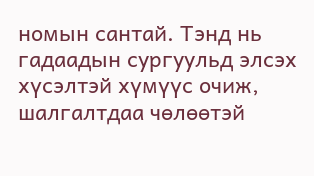номын сантай. Тэнд нь гадаадын сургуульд элсэх хүсэлтэй хүмүүс очиж, шалгалтдаа чөлөөтэй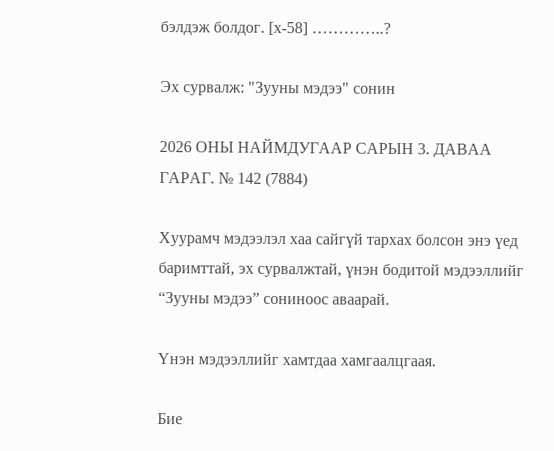бэлдэж болдог. [х-58] …………..?

Эх сурвалж: "Зууны мэдээ" сонин

2026 ОНЫ НАЙМДУГААР САРЫН 3. ДАВАА ГАРАГ. № 142 (7884)

Хуурамч мэдээлэл хаа сайгүй тархах болсон энэ үед баримттай, эх сурвалжтай, үнэн бодитой мэдээллийг “Зууны мэдээ” сониноос аваарай.

Үнэн мэдээллийг хамтдаа хамгаалцгаая.

Бие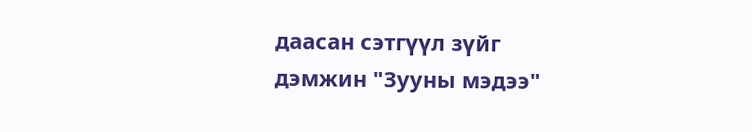даасан сэтгүүл зүйг дэмжин "Зууны мэдээ"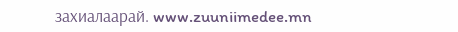захиалаарай. www.zuuniimedee.mn